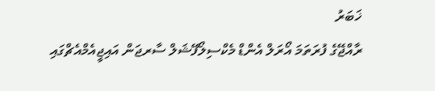ޚަބަރު
ރާއްޖޭގެ ފުރަތަމަ އޯރަލް އެންޑް މެކްސިލޯފޭޝަލް ސާރޖަން އައިޖީއެމްއެޗްގައި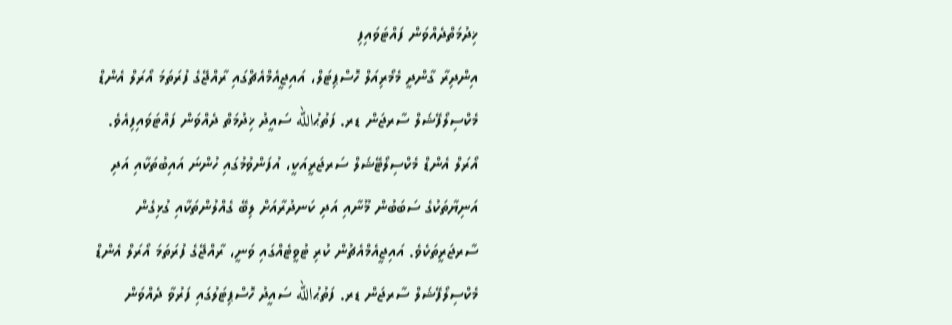ޚިދުމަތްދެއްވަން ފައްޓަވައިފި
އިންދިރާ ގާންދީ މެމޯރިއަލް ހޮސްޕިޓަލް، އައިޖީއެމްއެޗްގައި ރާއްޖޭގެ ފުރަތަމަ އޯރަލް އެންޑް މެކްސިލޯފޭޝަލް ސާރޖަން ޑރ. ފަތުޙުالله ސައީދު ޚިދުމަތް ދެއްވަން ފައްޓަވައިފިއެވެ.
އޯރަލް އެންޑް މެކްސިލޯޓޭޝަލް ސަރޖަރީއަކީ، އުފަންވުމުގައި ހުންނަ އައިބުތަކާއި އަދި އަނިޔާތަކުގެ ސަބަބުން މޫނާއި އަދި ކަނދުރާއަށް ލިބޭ ގެއްލުންތަކާއި ގުޅިގެން ސާރޖަރީތަކެވެ. އައިޖީއެމްއެޗުން ކުރި ޓުވީޓެއްގައި ވަނީ، ރާއްޖޭގެ ފުރަތަމަ އޯރަލް އެންޑް މެކްސިލޯފޭޝަލް ސާރޖަން ޑރ. ފަތުޙުالله ސައީދު ހޮސްޕިޓަލުގައި ފަރުވާ ދެއްވަން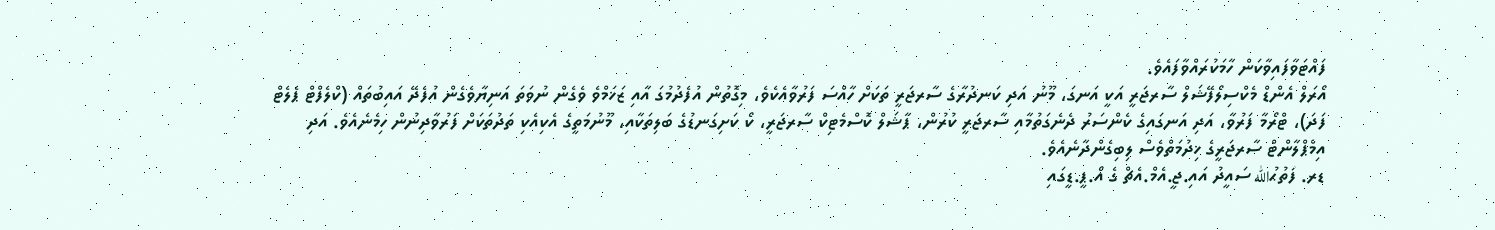ފައްޓަވާފައިވާކަން ހާމަކުރައްވާފައެވެ.
އޯރަލް އެންޑް މެކްސިލޯފޭޝަލް ސާރޖަރީ އަކީ އަނގަ، މޫނު އަދި ކަނދުރާގެ ސާރޖަރީ ތަކަށް ހާއްސަ ފަރުވާއެކެވެ، މިގޮތުން އުފެދުމުގަ އާއި ޒަޚަމްވެ ވެގެން ނުވަތަ އަނިޔާވެގެން އުފެދޭ އައިބުތައް (ކްލެފްޓް ޕެލެޓް ފަދަ)، ޓްރޯމާ ފަރުވާ، އަދި އަނގައިގެ ކެންސަރު ދެނެގަތުމާއި ސާރޖަރީ ކުރުން، ޕާޝަލް ކޮސްމެޓިކް ސާރޖަރީ، ކޯ ކަށިގަނޑުގެ ބަލިތަކާއި، މޫނުމަތީގެ އެކިއެކި ތަދުތަކަށް ފަރުވާދިނުން ހިމެނެއެވެ. އަދި އިމްޕްލާންޓް ސާރޖަރީގެ ޚިދުމަތްވެސް ލިބިގެންދާނެއެވެ.
ޑރ. ފަތުޙުالله ސައީދު އައި.ޖީ.އެމް.އެޗް ގެ އޯ.ޕީ.ޑީގައި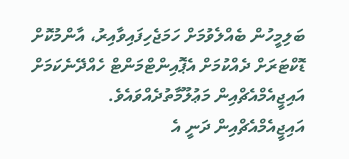ބަލިމީހުން ބެއްލެވުމަށް ހަމަޖެހިފައިވާއިރު، އާންމުކޮށް ޑޮކްޓަރަށް ދެއްކުމަށް އެޕޮއިންޓްމަންޓް ހެއްދޭނެކަމަށް އައިޖީއެމްއެޗްއިން މަޢުލޫމާތުދެއްވައެވެ.
އައިޖީއެމްއެޗްއިން ދަނީ އެ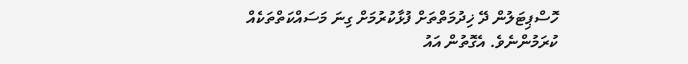ހޮސްޕިޓަލުން ދޭ ޚިދުމަތްތަށް ފުޅާކުރުމަށް ގިނަ މަސައްކަތްތަކެއް ކުރަމުންނެވެ. އެގޮތުން އައު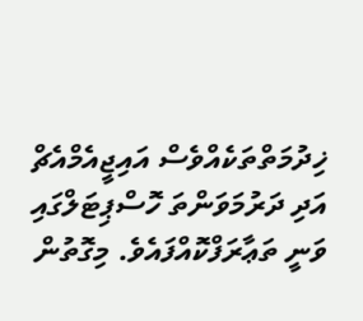ޚިދުމަތްތަކެއްވެސް އައިޖީއެމްއެޗް އަދި ދަރުމަވަންތަ ހޮސްޕިޓަލްގައި ވަނީ ތަޢާރަފްކޮއްފައެވެ. މިގޮތުން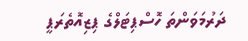ދަރުމަވަންތަ ހޮސްޕިޓަލްގެ ޕިޒިއޮތެރަޕީ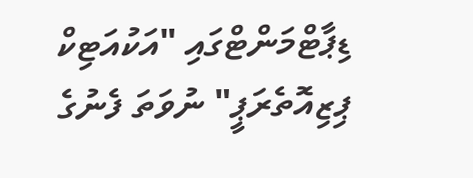ޑިޕާޓްމަންޓްގައި "އަކުއަޓިކް ޕިޒިއޮތެރަޕީ" ނުވަތަ ފެނުގެ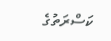ކަސްރަތުގެ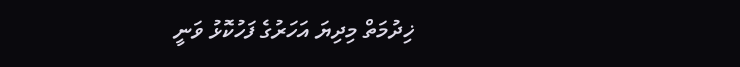ޚިދުމަތް މިދިޔަ އަހަރުގެ ފަހުކޮޅު ވަނީ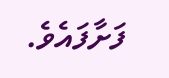ފަށާފައެވެ.